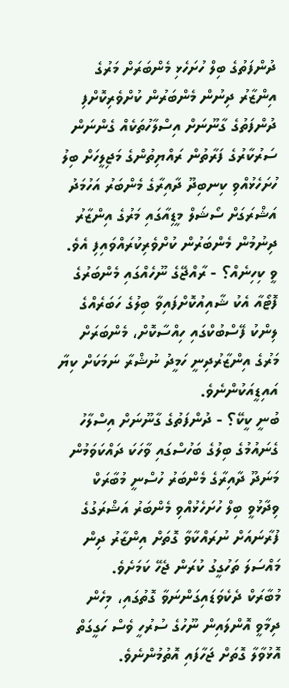ދުންފަތުގެ ބިލް ހުށަހެޅި މެންބަރަށް މަރުގެ އިންޒާރު ދިނުން މެންބަރުން ކުށްވެރިކޮށްފި
ދުންފަތުގެ ގާނޫނަށް އިސްލާހުތަކެއް ގެންނަން ސަރުކާރުގެ ފަރާތުން ރައްޔިތުންގެ މަޖިލީހަށް ބިލު ހުށަހެޅުއްވި ކިނބިދޫ ދާއިރާގެ މެންބަރު އަހުމަދު އަޝްރަގަށް ސޯޝަލް މީޑިއާގައި މަރުގެ އިންޒާރު ދިނުމުން މެންބަރުން ކުށްވެރިކުރައްވައިފި އެވެ.
ވީ ކިހިނެއް؟ - ރާއްޖޭގެ ނޫހެއްގައި މެންބަރުގެ ފޮޓޯއާ އެކު ޝާއިއުކޮށްފައިވާ ބިލުގެ ހަބަރެއްގެ ލިންކު ފޭސްބުކްގައި ހިއްސާކޮށް، މެންބަރަށް މަރުގެ އިންޒާރުދިނީ ހަމީދު ނުޝްރާ ނަމަކަށް ކިޔާ އައިޑީއަކުންނެވެ.
ބުނީ ކީކޭ؟ - ދުންފަތުގެ ގާނޫނަށް އިސްލާހު ގެނައުމުގެ ބިލުގެ ބަހުސްގައި ވާހަކަ ދައްކަވަމުން މަނަދޫ ދާއިރާގެ މެންބަރު ހުސްނީ މުބާރަކް ވިދާޅުވީ ބިލް ހުށަހެޅުއްވި މެންބަރު އަޝްރަގުގެ ފުރާނައަށް ނުރައްކާވާ ގޮތަށް އިންޒާރު ދިން މައްސަލަ ތަހުގީގު ކުރަން ޖެހޭ ކަމަށެވެ.
މުބާރަކް ދެކެވަޑައިގަންނަވާ ގޮތުގައި، މިހެން ދިމާވީ އޮންލައިން ނޫހުގެ ސުރުހީ ވެސް ހަގީގަތް އޮޅުވާލާ ގޮތަށް ޖަހާފައި އޮތުމުންނެވެ.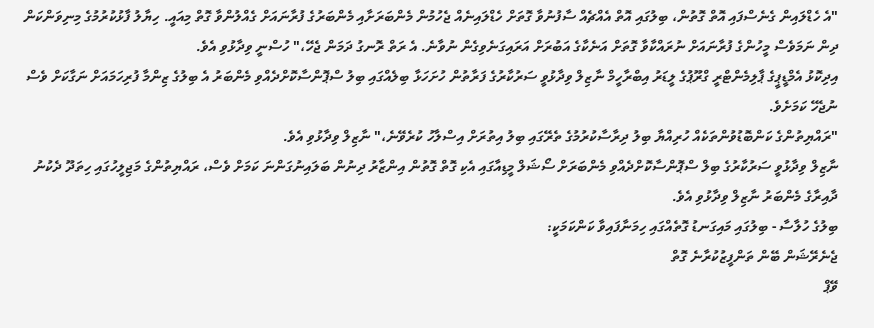"އެ ހެޑްލައިން ގެނެސްފައި އޮތް ގޮތުން، ބިލުގައި އޮތް އެއްޗެއް ސާފުނުވާ ގޮތަށް ހެޑްލައިނެއް ޖެހުމުން މެންބަރަށާއި މެންބަރުގެ ފުރާނައަށް ގެއްލުންވާ ގޮތް މިއައީ. ހިޔާލު ފާޅުކުރުމުގެ މިނިވަންކަން ދިން ނަމަވެސް މީހުންގެ ފުރާނައަށް ނުރައްކާވާ ގޮތަށް އަނެކާގެ އަބުރަށް އަރައިގަނެވިގެން ނުވާނެ. އެ ރަތް ރޮނގު ދަމަން ޖެހޭ،" ހުސްނީ ވިދާޅުވި އެވެ.
އިދިކޮޅު އެމްޑީޕީގެ ޕާލިމެންޓްރީ ގްރޫޕުގެ ލީޑަރު އިބްރާހީމް ނާޒިލް ވިދާޅުވީ ސަރުކާރުގެ ފަރާތުން ހުށަހަޅާ ބިލެއްގައި ބިލު ސްޕޮންސާކޮށްދެއްވި މެންބަރު އެ ބިލުގެ ޒިންމާ ފުރިހަމައަށް ނަގާކަށް ވެސް ނުޖެހޭ ކަމަށެވެ.
"ރައްޔިތުންގެ ކަންބޮޑުވުންތަކެއް ހުރިއްޔާ ބިލު ދިރާސާކުރުމުގެ ތެރޭގައި ބިލު އިތުރަށް އިސްލާހު ކުރެވޭނެ،" ނާޒިލް ވިދާޅުވި އެވެ.
ނާޒިލް ވިދާޅުވީ ސަރުކާރުގެ ބިލް ސްޕޮންސާކޮށްދެއްވި މެންބަރަށް ސޯޝަލް މީޑިއާގައި އެކި ގޮތް ގޮތުން އިންޒާރު ދިނުން ބަލައިނުގަންނަ ކަމަށް ވެސް، ރައްޔިތުންގެ މަޖިލީހުގައި ހިތަދޫ ދެކުނު ދާއިރާގެ މެންބަރު ނާޒިލް ވިދާޅުވި އެވެ.
ބިލުގެ ހުލާސާ - ބިލުގައި މައިގަނޑު ގޮތެއްގައި ހިމަނާފައިވާ ކަންކަމަކީ:
ޖެނެރޭޝަން ބޭން ތަންފީޒުކުރާނެ ގޮތް
ވޭޕް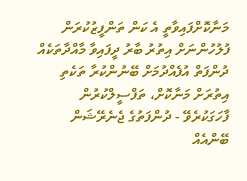މަނާކޮށްފައިވާތީ އެ ކަން ތަންފީޒުކުރަން ފުލުހުންނަށް އިތުރު ބާރު ދީފައިވާ މާއްދާތަކެއް
ދުންފަތް އުފެއްދުމަށް ބޭނުންކުރާ ތަކެތި އިތުރަށް މަނާކޮށް، ތަފްސީލްކުރުން
ފާހަގަކުރެވޭ - ދުންފަތުގެ ޖެނެރޭޝަން ބޭންއެއް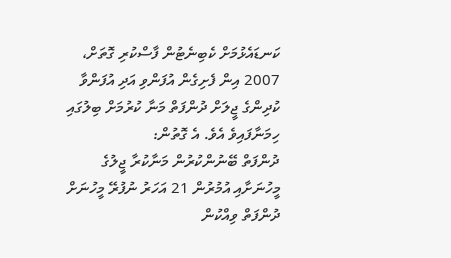ކަނޑައެޅުމަށް ކެބިނެޓުން ފާސްކުރި ގޮތަށް، 2007 އިން ފެށިގެން އުފަންވި އަދި އުފަންވާ ކުދިންގެ ޖީލަށް ދުންފަތް މަނާ ކުރުމަށް ބިލުގައި ހިމަނާފައިވެ އެވެ. އެ ގޮތުން:
ދުންފަތް ބޭނުންކުރުން މަނާކުރާ ޖީލުގެ މީހުނަށާއި އުމުރުން 21 އަހަރު ނުފުރޭ މީހުނަށް ދުންފަތް ވިއްކުން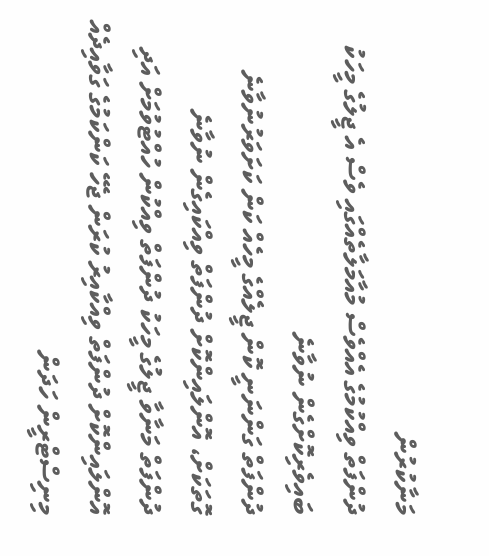މަނާކުރުން
ދުންފަތް ވިއްކުމުގެ އެއްވެސް މުއާމަލާތެއްގައި ވެސް އެ ޖީލުގެ މީހަކު ބައިވެރިކޮށްގެން ނުވާނެ
ދުންފަތް ގަންނަނީ ކޮން ޖީލެއްގެ މީހެއް ކަން ކަށަވަރުނުވާނެ ގޮތަކަށް، އޮންލައިންކޮށް ދުންފަތް ވިއްކައިގެން ނުވާނެ
ދުންފަތް މަނާވާ ޖީލުގެ މީހަކު ދުންފަތް ވިއްކުން ހުއްޓުވުމަށް އަދި އޮންލައިންކޮށް ދުންފަތް ވިއްކާއިރު ކުރަން ޖެހޭ ކަންކަމުގެ ގަވާއިދެއް މިނިސްޓްރީން ހަދަން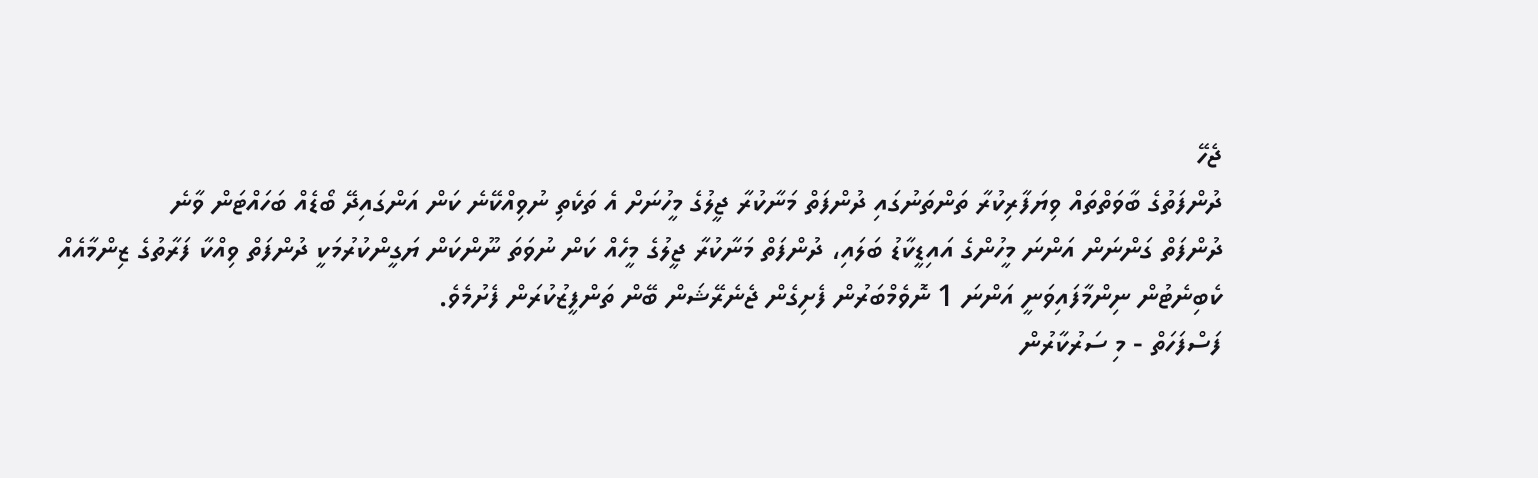ޖެހޭ
ދުންފަތުގެ ބާވަތްތައް ވިޔަފާރިކުރާ ތަންތަނުގައި ދުންފަތް މަނާކުރާ ޖީލުގެ މީހުނަށް އެ ތަކެތި ނުވިއްކޭނެ ކަން އަންގައިދޭ ބޯޑެއް ބަހައްޓަން ވާނެ
ދުންފަތް ގަންނަން އަންނަ މީހުންގެ އައިޑީކާޑު ބަލައި، ދުންފަތް މަނާކުރާ ޖީލުގެ މީހެއް ކަން ނުވަތަ ނޫންކަން ޔަގީންކުރުމަކީ ދުންފަތް ވިއްކާ ފަރާތުގެ ޒިންމާއެއް
ކެބިނެޓުން ނިންމާފައިވަނީ އަންނަ 1 ނޮވެމްބަރުން ފެށިގެން ޖެނެރޭޝަން ބޭން ތަންފީޒުކުރަން ފެށުމެވެ.
ފަސްފަހަތް - މި ސަރުކާރުން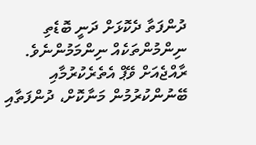ދުންފަތާ ދެކޮޅަށް ދަނީ ބޮޑެތި ނިންމުންތަކެއް ނިންމަމުންނެވެ. ރާއްޖެއަށް ވޭޕް އެތެރެކުރުމާއި ބޭނުންކުރުމުން މަނާކޮށް، ދުންފަތާއި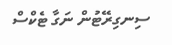ސިނގިރޭޓުން ނަގާ ޓެކްސް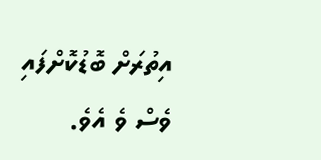އިތުރަށް ބޮޑުކޮށްފައި ވެސް ވެ އެވެ.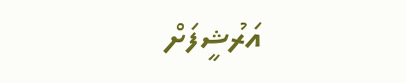އަރުޝީފަށް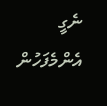ނެގީ
އެންމެފަހުން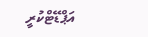އަޕްޑޭޓްކުރީ